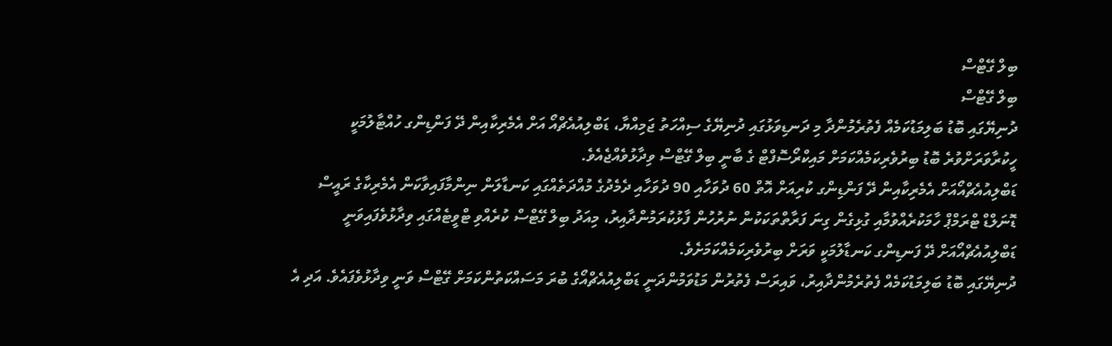ބިލް ގޭޓްސް
ބިލް ގޭޓްސް
ދުނިޔޭގައި ބޮޑު ބަލިމަޑުކަމެއް ފެތުރެމުންދާ މި ދަނޑިވަޅުގައި ދުނިޔޭގެ ސިއްހަތު ޖަމިއްޔާ، ޑަބްލިއުއެޗްއޯ އަށް އެމެރިކާއިން ދޭ ފަންޑިންގ ހުއްޓާލުމަކީ ހީކުރާވަރަށްވުރެ ބޮޑު ބިރުވެރިކަމެއްކަމަށް މައިކްރޯސޮފްޓް ގެ ބާނީ ބިލް ގޭޓްސް ވިދާޅުވެއްޖެއެވެ.
ޑަބްލިއުއެޗްއޯއަށް އެމެރިކާއިން ދޭ ފަންޑިންގ ކުރިއަށް އޮތް 60 ދުވަހާއި 90 ދުވަހާއި ދެމެދުގެ މުއްދަތެއްގައި ކަނޑާލަން ނިންމާފައިވާކަން އެމެރިކާގެ ރައީސް ޑޮނަލްޑް ޓްރަމްޕް ހާމަކުރެއްވުމާއި ގުޅިގެން ގިނަ ފަރާތްތަކަކުން ނުރުހުން ފާޅުކުރަމުންދާއިރު، މިއަދު ބިލް ގޭޓްސް ކުރެއްވި ޓްވީޓެއްގައި ވިދާޅުވެފައިވަނީ ޑަބްލިއުއެޗްއޯއަށް ދޭ ފަނޑިންގ ކަނޑާލުމަކީ ވަރަށް ބިރުވެރިކަމެއްކަމަށެވެ.
ދުނިޔޭގައި ބޮޑު ބަލިމަޑުކަމެއް ފެތުރެމުންދާއިރު، ވައިރަސް ފެތުރުން މަޑުވަމުންދަނީ ޑަބްލިއުއެޗްއޯގެ ބުރަ މަސައްކަތުންކަމަށް ގޭޓްސް ވަނީ ވިދާޅުވެފައެވެ. އަދި އެ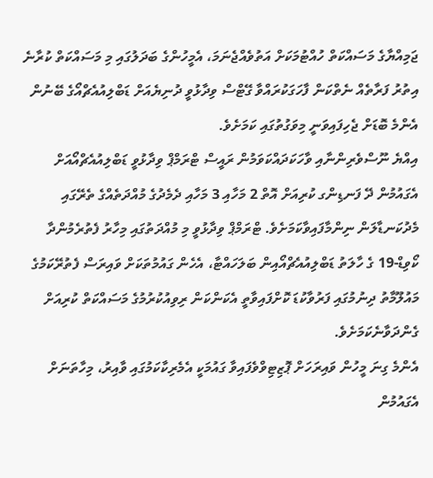ޖަމިއްޔާގެ މަސައްކަތް ހުއްޓުމަކަށް އަތުވެއްޖެނަމަ، އެމީހުންގެ ބަދަލުގައި މި މަސައްކަތް ކުރާނެ އިތުރު ފަރާތެއް ނެތްކަން ފާހަގަކުރައްވާ ގޭޓްސް ވިދާޅުވީ ދުނިޔެއަށް ޑަބްލިއުއެޗްއޯގެ ބޭނުން އެންމެ ބޮޑަށް ޖެހިފައިވަނީ މިވަގުތުގައި ކަމަށެވެ.
އިއްޔެ ނޫސްވެރިންނާއި ވާހަކަދައްކަވަމުން ރައީސް ޓްރަމްޕް ވިދާޅުވީ ޑަބްލިއުއެޗްއޯއަށް އެގައުމުން ދޭ ފަނޑިންގ ކުރިއަށް އޮތް 2 މަހާއި 3 މަހާއި ދެމެދުގެ މުއްދަތެއްގެ ތެރޭގައި މެދުކަނޑާލަން ނިންމާފައިވާކަމަށެވެ. ޓްރަމްޕް ވިދާޅުވީ މި މުއްދަތުގައި މިހާރު ފެތުރެމުންދާ ކޯވިޑް-19 ގެ ހާލަތު ޑަބްލިއުއެޗްއޯއިން ބަލަހައްޓާ، އެހެން ގައުމުތަކަށް ވައިރަސް ފެތުރޭކަމުގެ މައުލޫމާތު ދިނުމުގައި ފަރުވާކުޑަ ކޮށްފައިވާތީ އެކަންކަން ރިވިއުކުރުމުގެ މަސައްކަތް ކުރިއަށް ގެންދަވާނެކަމަށެވެ.
އެންމެ ގިނަ މީހުން ވައިރަހަށް ޕޮޒިޓިވްވެފައިވާ ގައުމަކީ އެމެރިކާކަމުގައި ވާއިރު، މިހާތަނަށް އެގައުމުން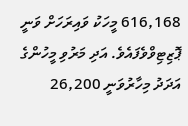616,168 މީހަކު ވައިރަހަށް ވަނީ ޕޮޒިޓިވްވެފައެވެ. އަދި މަރުވި މީހުންގެ އަދަދު މިހާރުވަނީ 26,200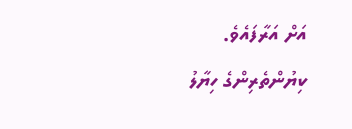އަށް އަރާފައެވެ.
ކިޔުންތެރިންގެ ހިޔާލު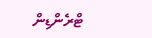ޓްރެންޑިން